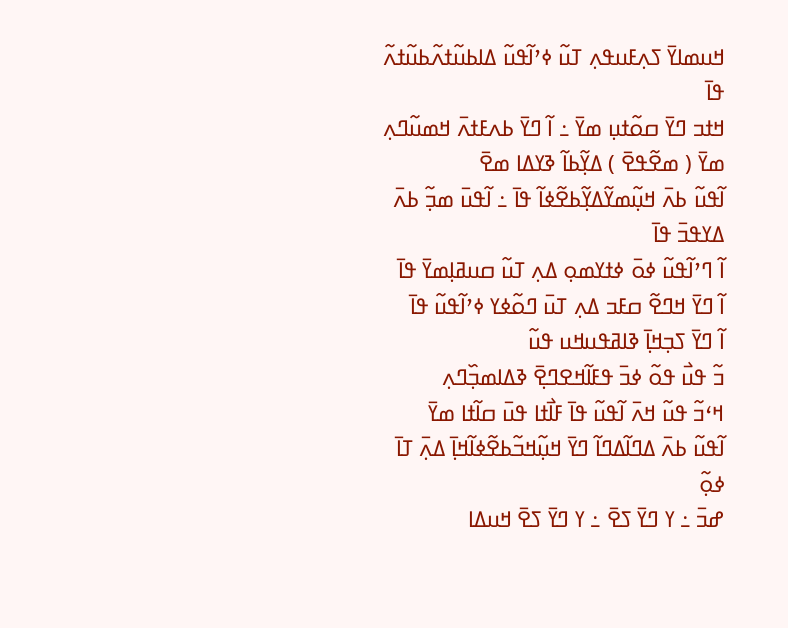ߞߎߘߊߌ߫ ߖߍ߲ߓߎߟߍ߲ ߠߎ߬ ߦߴߊ߬ߟߎ߬ ߡߊߕߎ߬ߙߍ߬ߕߎ߬ߙߍ߬ ߟߊ߫
ߞߙߏ ߣߌ߫ ߛߋ߬ߙߎ߲ ߘߌ߫ ߸ ߊ߬ ߣߌ߫ ߕߍߓߙߍ߫ ߞߘߎ߬ߣߍ߲ ߘߌ߫ ( ߘߐ߬ߟߐ߫ ) ߡߌ߲߬ߕߊ߬ ߢߌߡߊ ߘߐ߫
ߊ߬ߟߎ߬ ߕߍ߫ ߞߎ߲߬ߘߌ߬ߡߌ߲߬ߕߐ߬ߦߊ߬ ߟߊ߫ ߸ ߊ߬ߟߎ߫ ߘߏ߲߬ ߕߍ߫ ߡߌߟߏ߫ ߟߊ߫
ߊ߬ ߣߴߊ߬ߟߎ߬ ߦߋ߫ ߦߙߌߘߋ߲ ߡߍ߲ ߠߎ߬ ߛߎߥߊ߲ߘߌ߫ ߟߊ߫
ߊ߬ ߣߌ߫ ߞߣߐ߬ ߛߓߏ ߡߍ߲ ߠߎ߫ ߣߋ߬ߦߌ ߦߴߊ߬ߟߎ߬ ߟߊ߫
ߊ߬ ߣߌ߫ ߖߏ߲ߞߊ߲߫ ߢߊߥߟߎߞߎ ߟߎ߬
ߏ߬ ߟߎ߯ ߟߋ߬ ߦߏ߫ ߟߓߊ߬ߞߐߣߐ߲߫ ߢߡߊߘߏ߲߰ߣߍ߲
ߞߵߏ߬ ߟߎ߬ ߞߍ߫ ߊ߬ߟߎ߬ ߟߊ߫ ߓߊ߯ߙߊ ߟߎ߫ ߛߊ߬ߙߊ ߘߌ߫
ߊ߬ߟߎ߬ ߕߍ߫ ߡߣߊ߬ߡߣߊ߬ ߣߌ߫ ߞߎ߲߬ߞߏ߬ߕߐ߬ߦߊ߬ߞߊ߲߫ ߡߍ߲߫ ߠߊ߫ ߦߋ߲߬
ߝߏ߫ ߸ ߌ ߣߌ߫ ߖߐ߫ ߸ ߌ ߣߌ߫ ߖߐ߫ ߞߎߡߊ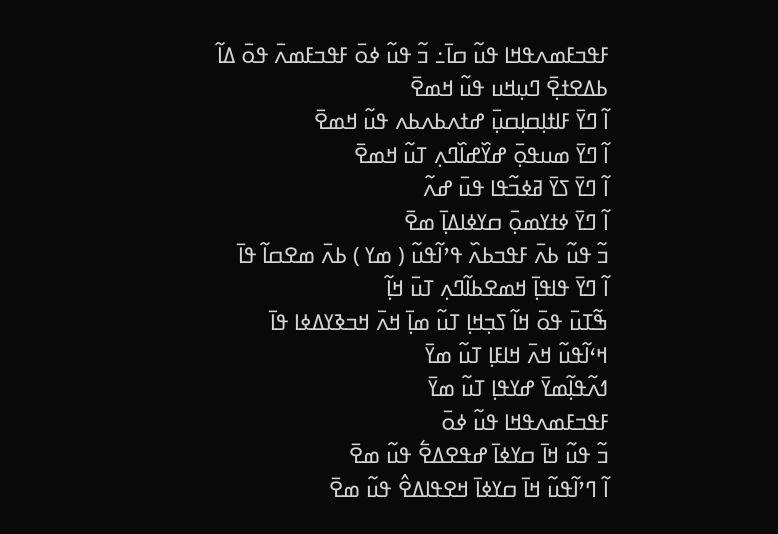ߓߟߏߓߘߍߟߞߊ ߟߎ߬ ߛߊ߫߸ ߏ߬ ߟߎ߬ ߦߋ߫ ߓߟߏߓߘߍ߫ ߟߋ߫ ߡߊ߬
ߕߡߐߙߐ߲߫ ߣߎ߲ߞߎ ߟߎ߬ ߞߘߐ߫
ߊ߬ ߣߌ߫ ߓߊߙߊ߲ߛߊ߲ߛߎ߲߫ ߝߙߍߕߍߕߍ ߟߎ߬ ߞߘߐ߫
ߊ߬ ߣߌ߫ ߘߎߟߋ߲߫ ߝߌ߰ߝߊ߰ߣߍ߲ ߠߎ߬ ߞߘߐ߫
ߊ߬ ߣߌ߫ ߖߌ߫ ߥߦߏ߬ߟߊ ߟߎ߫ ߝߍ߬
ߊ߬ ߣߌ߫ ߦߙߌߘߋ߲߫ ߛߌߦߊߡߊ߲߫ ߘߐ߫
ߏ߬ ߟߎ߬ ߕߍ߫ ߓߟߏߕߍ߰ ߟߴߊ߬ߟߎ߬ ( ߘߌ ) ߕߍ߫ ߘߐߛߊ߬ ߟߊ߫
ߊ߬ ߣߌ߫ ߟߊߟߊ߲߫ ߞߘߐߕߊ߬ߣߍ߲ ߠߎ߫ ߞߊ߲߬
ߒ߬ߠߎ߫ ߟߋ߫ ߞߊ߬ ߖߏ߲ߞߊ߲ ߠߎ߬ ߘߊ߲߫ ߞߍ߫ ߞߏߢߌߡߦߊ ߟߊ߫
ߞߵߊ߬ߟߎ߬ ߞߍ߫ ߞߊߓߊ߲ ߠߎ߬ ߘߌ߫
ߗߍ߬ߟߊ߲߬ߘߌ߫ ߝߌߟߊ߲ ߠߎ߬ ߘߌ߫
ߓߟߏߓߘߍߟߞߊ ߟߎ߬ ߦߋ߫
ߏ߬ ߟߎ߬ ߞߊ߫ ߛߌߦߊ߫ ߝߟߐߡߐ߱ ߟߎ߬ ߘߐ߫
ߊ߬ ߣߴߊ߬ߟߎ߬ ߞߊ߫ ߛߌߦߊ߫ ߞߐߟߊߡߐ߮ ߟߎ߬ ߘߐ߫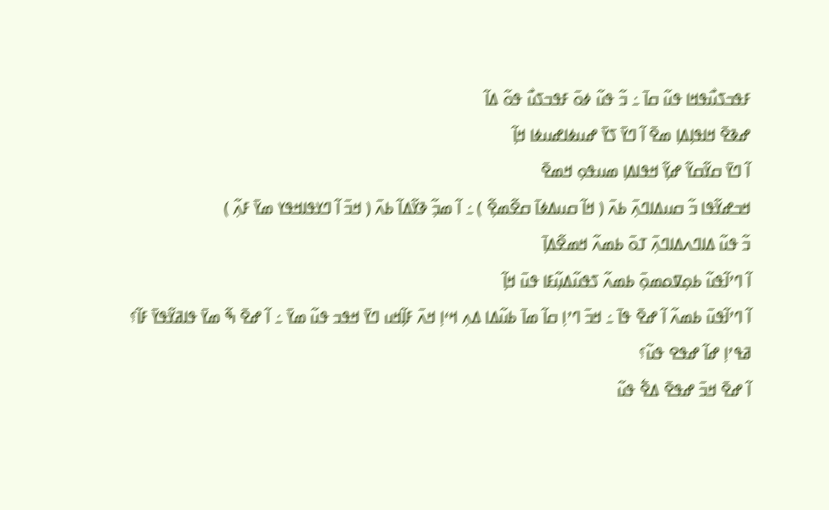ߓߟߏߖߎ߯ߟߞߊ ߟߎ߬ ߛߊ߫ ߸ ߏ߬ ߟߎ߬ ߦߋ߫ ߓߟߏߖߎ߯ ߟߋ߬ ߡߊ߬
ߝߢߐ߫ ߞߊߟߊ߲ߡߊ߲ ߘߐ߫ ߊ߬ ߣߌ߫ ߖߌ߫ ߝߎߦߊߝߎߦߊ ߞߊ߲߬
ߊ߬ ߣߌ߫ ߛߌ߬ߛߌ߬ ߝߌ߲߬ ߞߟߊߡߊ߲ ߘߎߟߋ߲ ߞߘߐ߫
ߞߏߝߌ߬ߟߊ ߏ߬ ߛߎߡߊߣߍ߲߫ ߕߍ߫ ( ߞߊ߬ ߛߎߡߦߊ߫ ߛߐ߬ߘߐ߲߬ ) ߸ ߊ߬ ߘߏ߲߬ ߢߌ߬ߡߊ߬ ߕߍ߫ ( ߞߏ߫ ߊ߬ ߣߌߟߊߞߟߌ ߘߌ߫ ߓߍ߲߬ )
ߏ߬ ߟߎ߬ ߡߊߣߍߡߊߣߍ߲߫ ߠߋ߫ ߕߘߍ߬ ߞߘߐ߬ߡߊ߲߫
ߊ߬ ߣߴߊ߬ߟߎ߬ ߕߋ߲ߜߋߘߋ߲߫ ߕߘߍ߬ ߖߟߎ߬ߡߎ߲߬ߓߊ ߟߎ߫ ߞߊ߲߬
ߊ߬ ߣߴߊ߬ߟߎ߫ ߕߘߍ߬ ߊ߬ ߝߐ߫ ߟߊ߫ ߸ ߞߏ߫ ߣߴߊ߲ ߛߊ߬ ߘߊ߫ ߕߎ߬ߡߊ ߡߍ߲ ߞߵߊ߲ ߞߍ߫ ߓߊ߲߬ߞߎ ߣߌ߫ ߞߟߏ ߟߎ߬ ߘߌ߫ ߸ ߊ߬ ߝߐ߫ ߒ߬ ߘߌ߫ ߟߊߥߌ߬ߟߌ߫ ߓߊ߬؟
ߥߟߴߊ߲ ߝߊ߬ ߝߟߐ ߟߎ߬؟
ߊ߬ ߝߐ߫ ߞߏ߫ ߝߟߐ߫ ߡߐ߱ ߟߎ߬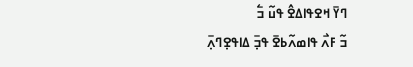ߣߌ߫ ߞߐߟߊߡߐ߮ ߟߎ߬ ߏ߱
ߏ߬ ߓߍ߯ ߟߊߘߍ߬ߕߐ߫ ߟߏ߲߫ ߡߊߟߐ߲ߣߍ߲߫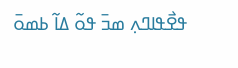ߟߐ߯ߟߊߣߍ߲ ߘߏ߫ ߟߋ߬ ߡߊ߬ ߕߘߋ߫